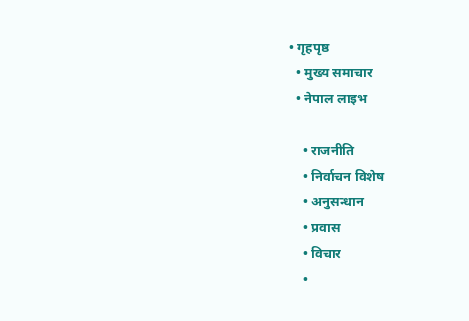• गृहपृष्ठ
  • मुख्य समाचार
  • नेपाल लाइभ

    • राजनीति
    • निर्वाचन विशेष
    • अनुसन्धान
    • प्रवास
    • विचार
    •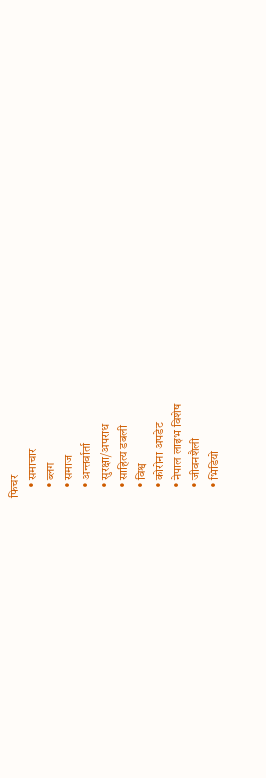फिचर
    • समाचार
    • ब्लग
    • समाज
    • अन्तर्वार्ता
    • सुरक्षा/अपराध
    • साहित्य डबली
    • विश्व
    • कोरोना अपडेट
    • नेपाल लाइभ विशेष
    • जीवनशैली
    • भिडियो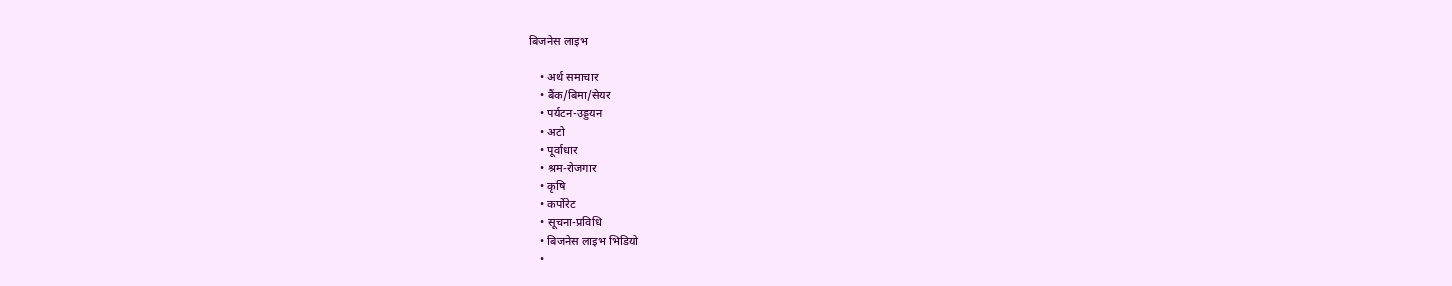बिजनेस लाइभ

    • अर्थ समाचार
    • बैंक/बिमा/सेयर
    • पर्यटन-उड्डयन
    • अटो
    • पूर्वाधार
    • श्रम-रोजगार
    • कृषि
    • कर्पोरेट
    • सूचना-प्रविधि
    • बिजनेस लाइभ भिडियो
    •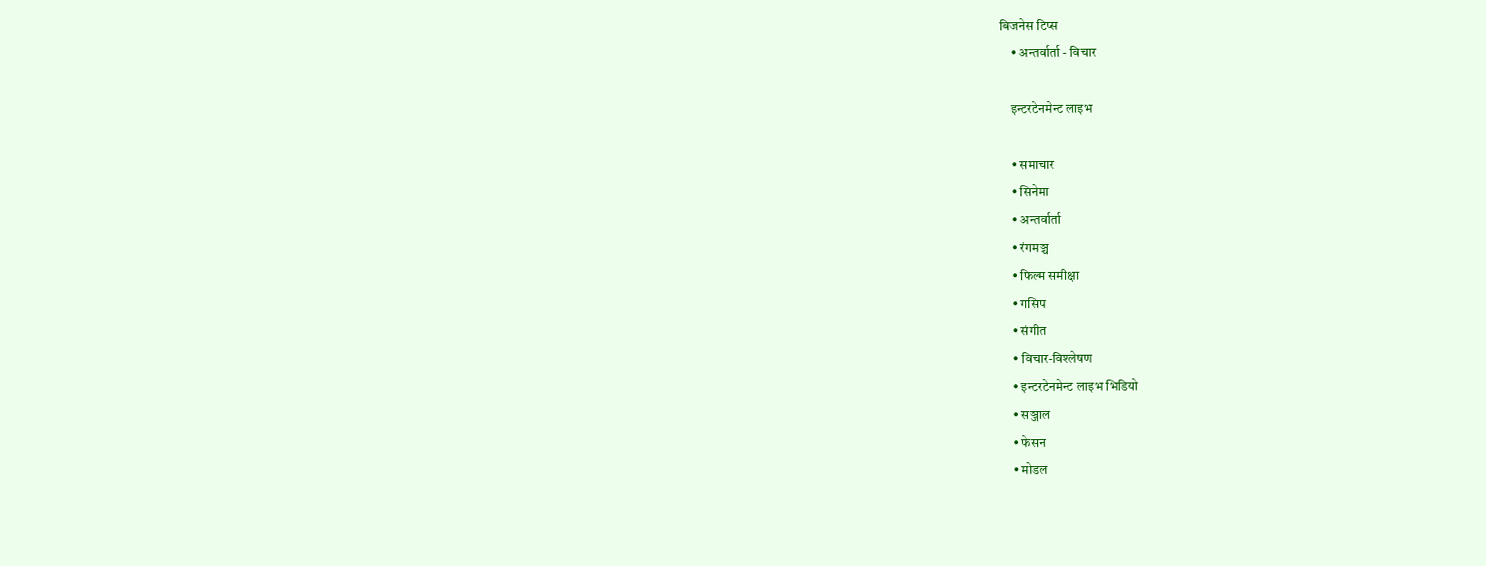बिजनेस टिप्स
    • अन्तर्वार्ता - विचार

    इन्टरटेनमेन्ट लाइभ

    • समाचार
    • सिनेमा
    • अन्तर्वार्ता
    • रंगमञ्च
    • फिल्म समीक्षा
    • गसिप
    • संगीत
    • विचार-विश्लेषण
    • इन्टरटेनमेन्ट लाइभ भिडियो
    • सञ्जाल
    • फेसन
    • मोडल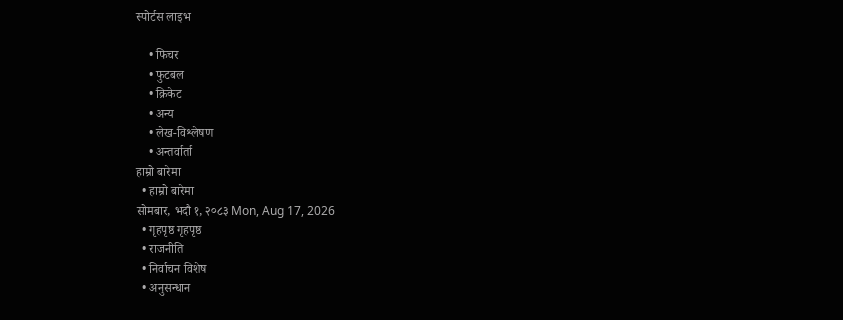स्पोर्टस लाइभ

    • फिचर
    • फुटबल
    • क्रिकेट
    • अन्य
    • लेख-विश्लेषण
    • अन्तर्वार्ता
हाम्रो बारेमा
  • हाम्रो बारेमा
सोमबार, भदौ १, २०८३ Mon, Aug 17, 2026
  • गृहपृष्ठ गृहपृष्ठ
  • राजनीति
  • निर्वाचन विशेष
  • अनुसन्धान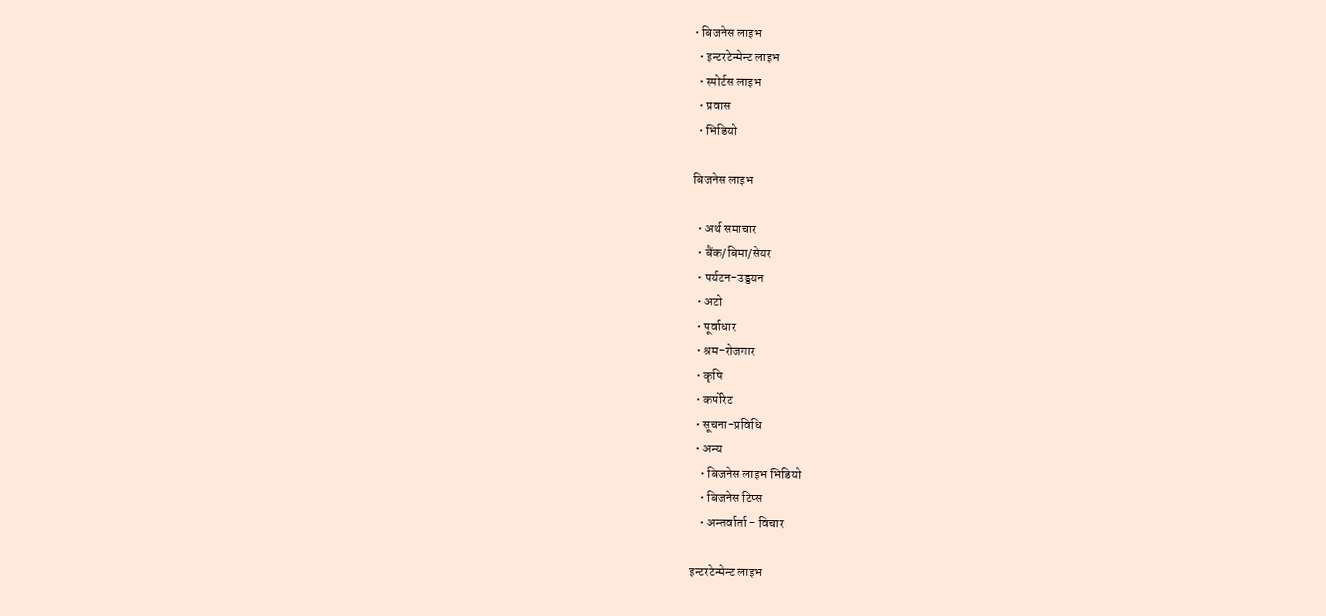• बिजनेस लाइभ
  • इन्टरटेन्मेन्ट लाइभ
  • स्पोर्टस लाइभ
  • प्रवास
  • भिडियो

बिजनेस लाइभ

  • अर्थ समाचार
  • बैंक/बिमा/सेयर
  • पर्यटन-उड्डयन
  • अटो
  • पूर्वाधार
  • श्रम-रोजगार
  • कृषि
  • कर्पोरेट
  • सूचना-प्रविधि
  • अन्य
    • बिजनेस लाइभ भिडियो
    • बिजनेस टिप्स
    • अन्तर्वार्ता - विचार

इन्टरटेन्मेन्ट लाइभ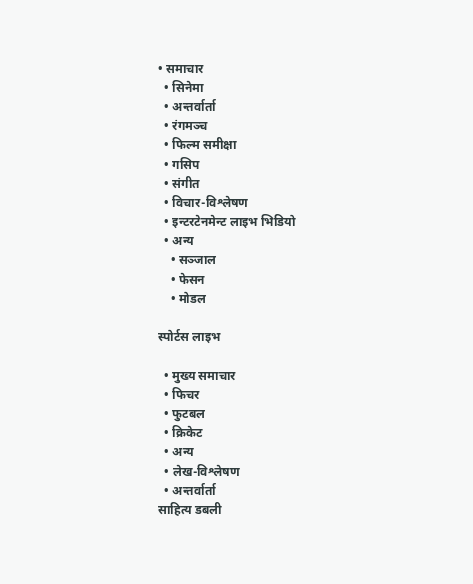• समाचार
  • सिनेमा
  • अन्तर्वार्ता
  • रंगमञ्च
  • फिल्म समीक्षा
  • गसिप
  • संगीत
  • विचार-विश्लेषण
  • इन्टरटेनमेन्ट लाइभ भिडियो
  • अन्य
    • सञ्जाल
    • फेसन
    • मोडल

स्पोर्टस लाइभ

  • मुख्य समाचार
  • फिचर
  • फुटबल
  • क्रिकेट
  • अन्य
  • लेख-विश्लेषण
  • अन्तर्वार्ता
साहित्य डबली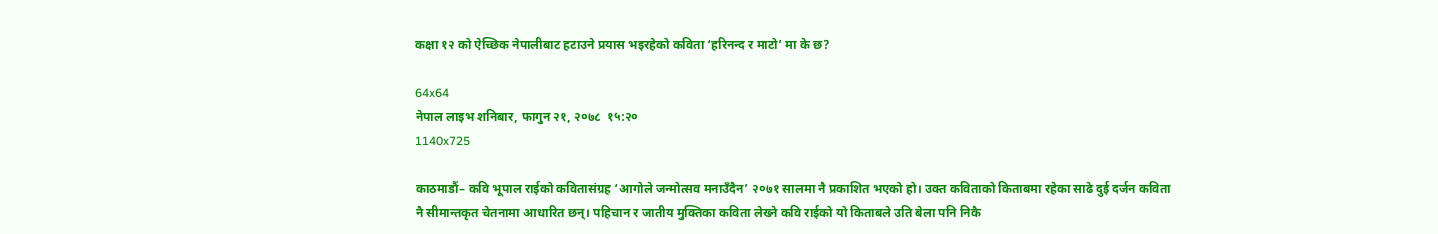कक्षा १२ को ऐच्छिक नेपालीबाट हटाउने प्रयास भइरहेको कविता ‘हरिनन्द र माटो’ मा के छ?

64x64
नेपाल लाइभ शनिबार, फागुन २१, २०७८  १५:२०
1140x725

काठमाडौं– कवि भूपाल राईको कवितासंग्रह ‘आगोले जन्मोत्सव मनाउँदैन’ २०७१ सालमा नै प्रकाशित भएको हो। उक्त कविताको किताबमा रहेका साढे दुई दर्जन कविता नै सीमान्तकृत चेतनामा आधारित छन्। पहिचान र जातीय मुक्तिका कविता लेख्ने कवि राईको यो किताबले उति बेला पनि निकै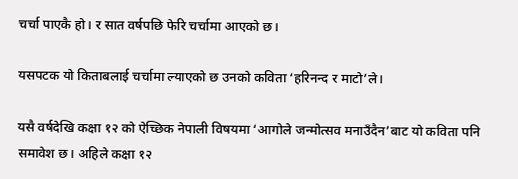चर्चा पाएकै हो। र सात वर्षपछि फेरि चर्चामा आएको छ।

यसपटक यो किताबलाई चर्चामा ल्याएको छ उनको कविता ‘हरिनन्द र माटो’ले।

यसै वर्षदेखि कक्षा १२ को ऐच्छिक नेपाली विषयमा ‘आगोले जन्मोत्सव मनाउँदैन’बाट यो कविता पनि समावेश छ। अहिले कक्षा १२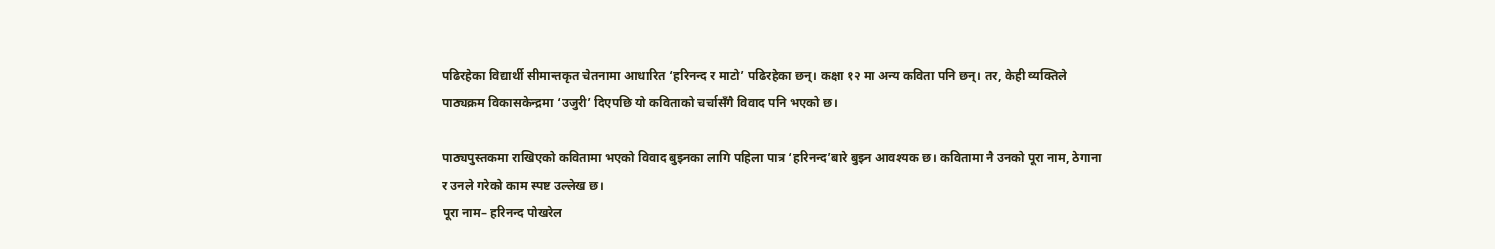पढिरहेका विद्यार्थी सीमान्तकृत चेतनामा आधारित ‘हरिनन्द र माटो’ पढिरहेका छन्। कक्षा १२ मा अन्य कविता पनि छन्। तर, केही व्यक्तिले पाठ्यक्रम विकासकेन्द्रमा ‘उजुरी’ दिएपछि यो कविताको चर्चासँगै विवाद पनि भएको छ।

पाठ्यपुस्तकमा राखिएको कवितामा भएको विवाद बुझ्नका लागि पहिला पात्र ‘हरिनन्द’बारे बुझ्न आवश्यक छ। कवितामा नै उनको पूरा नाम, ठेगाना र उनले गरेको काम स्पष्ट उल्लेख छ।
पूरा नाम– हरिनन्द पोखरेल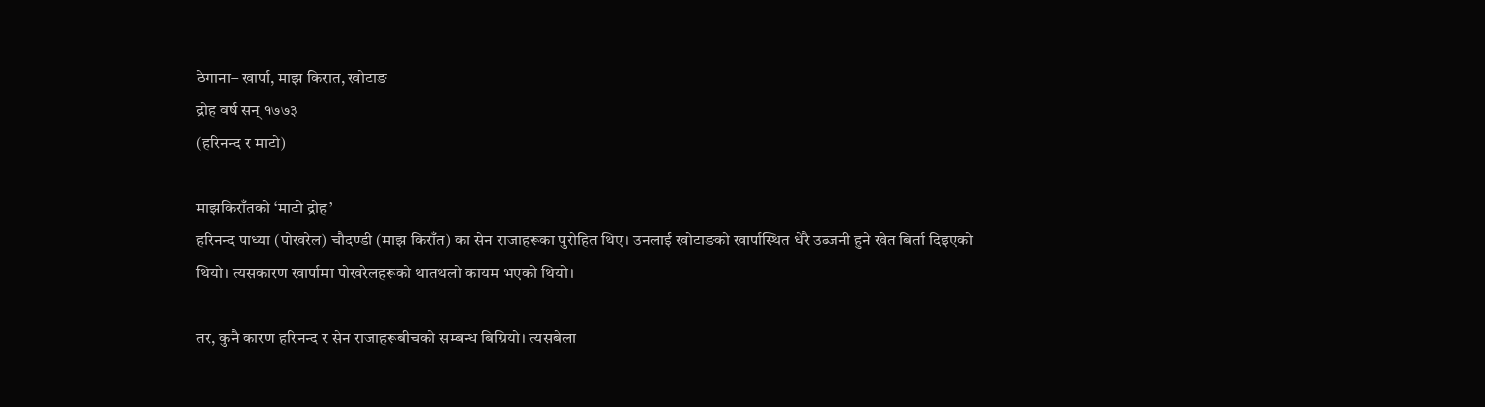ठेगाना– खार्पा, माझ किरात, खोटाङ
द्रोह वर्ष सन् १७७३
(हरिनन्द र माटो)

माझकिराँतको ‘माटो द्रोह’
हरिनन्द पाध्या (पोखरेल) चौदण्डी (माझ किराँत) का सेन राजाहरूका पुरोहित थिए। उनलाई खोटाङको खार्पास्थित धेरै उब्जनी हुने खेत बिर्ता दिइएको थियो। त्यसकारण खार्पामा पोखरेलहरूको थातथलो कायम भएको थियो।

तर, कुनै कारण हरिनन्द र सेन राजाहरूबीचको सम्बन्ध बिग्रियो। त्यसबेला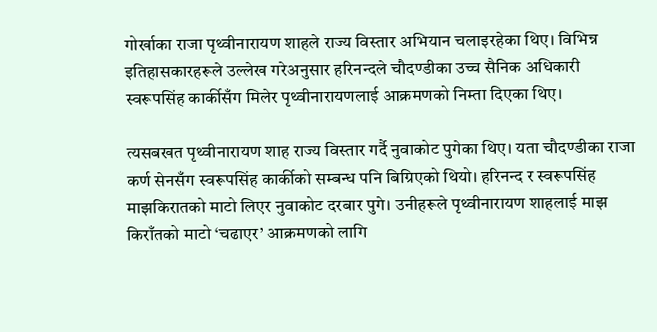गोर्खाका राजा पृथ्वीनारायण शाहले राज्य विस्तार अभियान चलाइरहेका थिए। विभिन्न इतिहासकारहरूले उल्लेख गरेअनुसार हरिनन्दले चौदण्डीका उच्च सैनिक अधिकारी स्वरूपसिंह कार्कीसँग मिलेर पृथ्वीनारायणलाई आक्रमणको निम्ता दिएका थिए।

त्यसबखत पृथ्वीनारायण शाह राज्य विस्तार गर्दै नुवाकोट पुगेका थिए। यता चौदण्डीका राजा कर्ण सेनसँग स्वरूपसिंह कार्कीको सम्बन्ध पनि बिग्रिएको थियो। हरिनन्द र स्वरूपसिंह माझकिरातको माटो लिएर नुवाकोट दरबार पुगे। उनीहरूले पृथ्वीनारायण शाहलाई माझ किराँतको माटो ‘चढाएर’ आक्रमणको लागि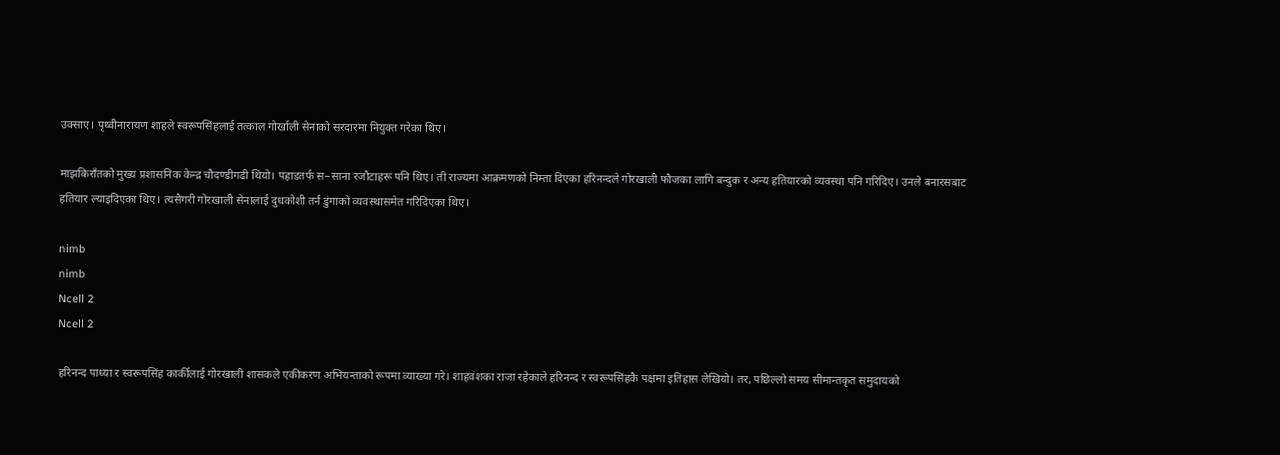उक्साए। पृथ्वीनारायण शाहले स्वरूपसिंहलाई तत्काल गोर्खाली सेनाको सरदारमा नियुक्त गरेका थिए।

माझकिराँतको मुख्य प्रशासनिक केन्द्र चौदण्डीगढी थियो। पहाडतर्फ स–साना रजौटाहरू पनि थिए। ती राज्यमा आक्रमणको निम्ता दिएका हरिनन्दले गोरखाली फौजका लागि बन्दुक र अन्य हतियारको व्यवस्था पनि गरिदिए। उनले बनारसबाट हतियार ल्याइदिएका थिए। त्यसैगरी गोरखाली सेनालाई दुधकोशी तर्न डुंगाको व्यवस्थासमेत गरिदिएका थिए।

nimb
nimb
Ncell 2
Ncell 2

हरिनन्द पाध्या र स्वरूपसिंह कार्कीलाई गोरखाली शासकले एकीकरण अभियन्ताको रूपमा व्याख्या गरे। शाहवंशका राजा रहेकाले हरिनन्द र स्वरूपसिंहकै पक्षमा इतिहास लेखियो। तर, पछिल्लो समय सीमान्तकृत समुदायको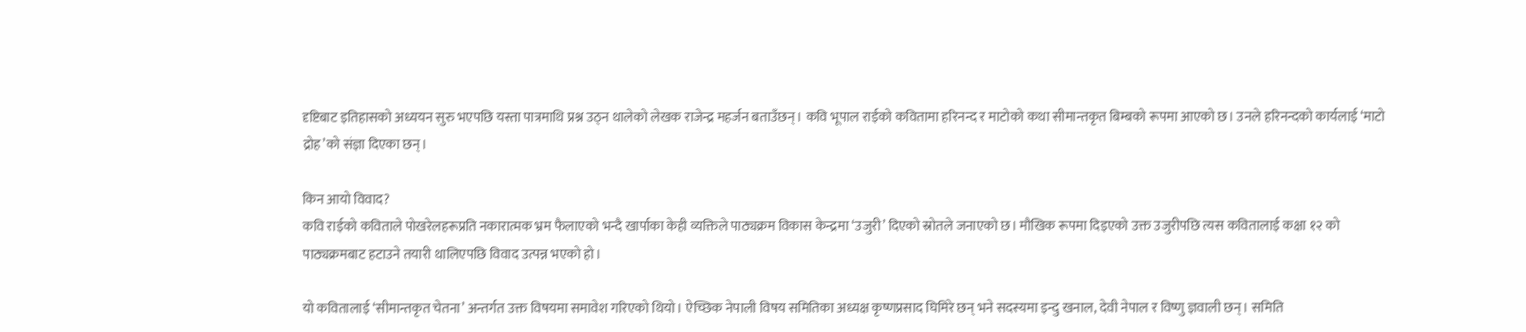दृष्टिबाट इतिहासको अध्ययन सुरु भएपछि यस्ता पात्रमाथि प्रश्न उठ्न थालेको लेखक राजेन्द्र महर्जन बताउँछन्। कवि भूपाल राईको कवितामा हरिनन्द र माटोको कथा सीमान्तकृत बिम्बको रूपमा आएको छ। उनले हरिनन्दको कार्यलाई ‘माटो द्रोह’को संज्ञा दिएका छन्।

किन आयो विवाद?
कवि राईको कविताले पोखरेलहरूप्रति नकारात्मक भ्रम फैलाएको भन्दै खार्पाका केही व्यक्तिले पाठ्यक्रम विकास केन्द्रमा ‘उजुरी’ दिएको स्रोतले जनाएको छ। मौखिक रूपमा दिइएको उक्त उजुरीपछि त्यस कवितालाई कक्षा १२ को पाठ्यक्रमबाट हटाउने तयारी थालिएपछि विवाद उत्पन्न भएको हो।

यो कवितालाई ‘सीमान्तकृत चेतना’ अन्तर्गत उक्त विषयमा समावेश गरिएको थियो। ऐच्छिक नेपाली विषय समितिका अध्यक्ष कृष्णप्रसाद घिमिरे छन् भने सदस्यमा इन्दु खनाल, देवी नेपाल र विष्णु ज्ञवाली छन्। समिति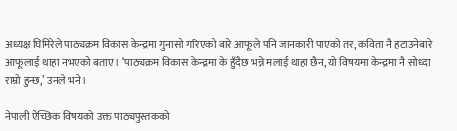अध्यक्ष घिमिरेले पाठ्यक्रम विकास केन्द्रमा गुनासो गरिएको बारे आफूले पनि जानकारी पाएको तर, कविता नै हटाउनेबारे आफूलाई थाहा नभएको बताए। ‘पाठ्यक्रम विकास केन्द्रमा के हुँदैछ भन्ने मलाई थाहा छैन, यो विषयमा केन्द्रमा नै सोध्दा राम्रो हुन्छ,’ उनले भने।

नेपाली ऐच्छिक विषयको उक्त पाठ्यपुस्तकको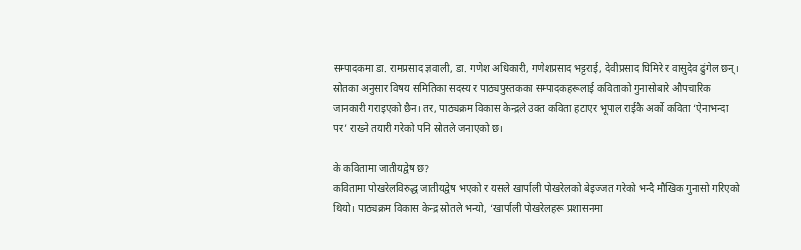सम्पादकमा डा. रामप्रसाद ज्ञवाली, डा. गणेश अधिकारी, गणेशप्रसाद भट्टराई, देवीप्रसाद घिमिरे र वासुदेव ढुंगेल छन्। स्रोतका अनुसार विषय समितिका सदस्य र पाठ्यपुस्तकका सम्पादकहरूलाई कविताको गुनासोबारे औपचारिक जानकारी गराइएको छैन। तर, पाठ्यक्रम विकास केन्द्रले उक्त कविता हटाएर भूपाल राईकै अर्को कविता ‘ऐनाभन्दा पर’ राख्ने तयारी गरेको पनि स्रोतले जनाएको छ।

के कवितामा जातीयद्वेष छ?
कवितामा पोखरेलविरुद्ध जातीयद्वेष भएको र यसले खार्पाली पोखरेलको बेइज्जत गरेको भन्दै मौखिक गुनासो गरिएको थियो। पाठ्यक्रम विकास केन्द्र स्रोतले भन्यो, ‘खार्पाली पोखरेलहरू प्रशासनमा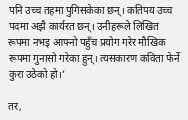पनि उच्च तहमा पुगिसकेका छन्। कतिपय उच्च पदमा अझै कार्यरत छन्। उनीहरूले लिखित रूपमा नभइ आफ्नो पहुँच प्रयोग गरेर मौखिक रूपमा गुनासो गरेका हुन्। त्यसकारण कविता फेर्ने कुरा उठेको हो।’

तर,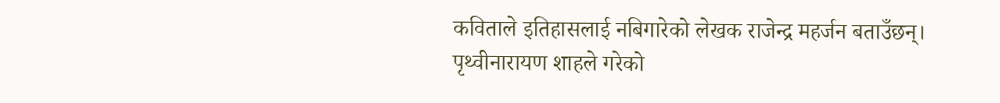कविताले इतिहासलाई नबिगारेको लेखक राजेन्द्र महर्जन बताउँछन्। पृथ्वीनारायण शाहले गरेको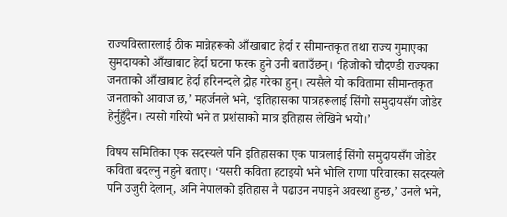राज्यविस्तारलाई ठीक मान्नेहरूको आँखाबाट हेर्दा र सीमान्तकृत तथा राज्य गुमाएका सुमदायको आँखाबाट हेर्दा घटना फरक हुने उनी बताउँछन्। ‘हिजोको चौदण्डी राज्यका जनताको आँखाबाट हेर्दा हरिनन्दले द्रोह गरेका हुन्। त्यसैले यो कवितामा सीमान्तकृत जनताको आवाज छ,’ महर्जनले भने, ‘इतिहासका पात्रहरूलाई सिंगो समुदायसँग जोडेर हेर्नुहुँदैन। त्यसो गरियो भने त प्रशंसाको मात्र इतिहास लेखिने भयो।’

विषय समितिका एक सदस्यले पनि इतिहासका एक पात्रलाई सिंगो समुदायसँग जोडेर कविता बदल्नु नहुने बताए। ‘यसरी कविता हटाइयो भने भोलि राणा परिवारका सदस्यले पनि उजुरी देलान्, अनि नेपालको इतिहास नै पढाउन नपाइने अवस्था हुन्छ,’ उनले भने,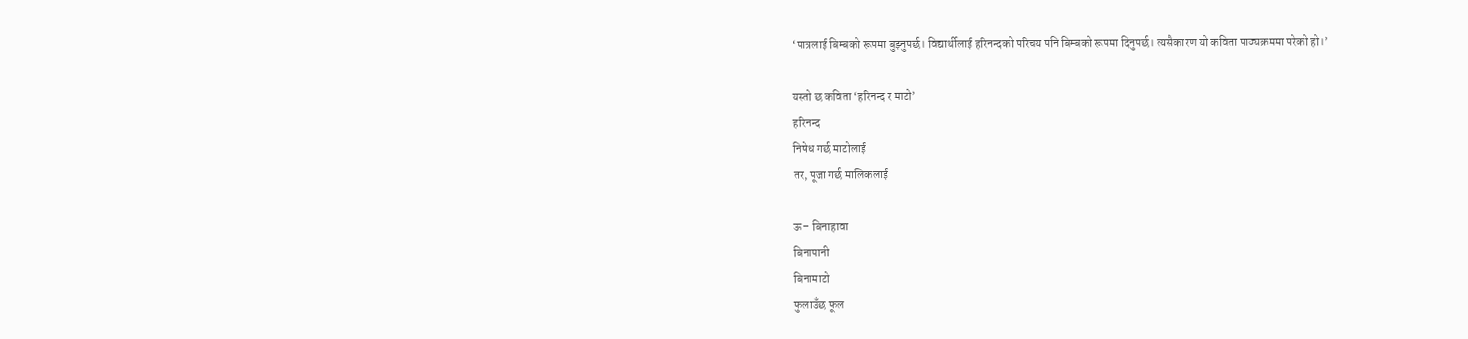‘पात्रलाई बिम्बको रूपमा बुझ्नुपर्छ। विद्यार्थीलाई हरिनन्दको परिचय पनि बिम्बको रूपमा दिनुपर्छ। त्यसैकारण यो कविता पाठ्यक्रममा परेको हो।’

यस्तो छ कविता ‘हरिनन्द र माटो’
हरिनन्द
निषेध गर्छ माटोलाई
तर, पूजा गर्छ मालिकलाई

ऊ– बिनाहावा
बिनापानी
बिनामाटो
फुलाउँछ फूल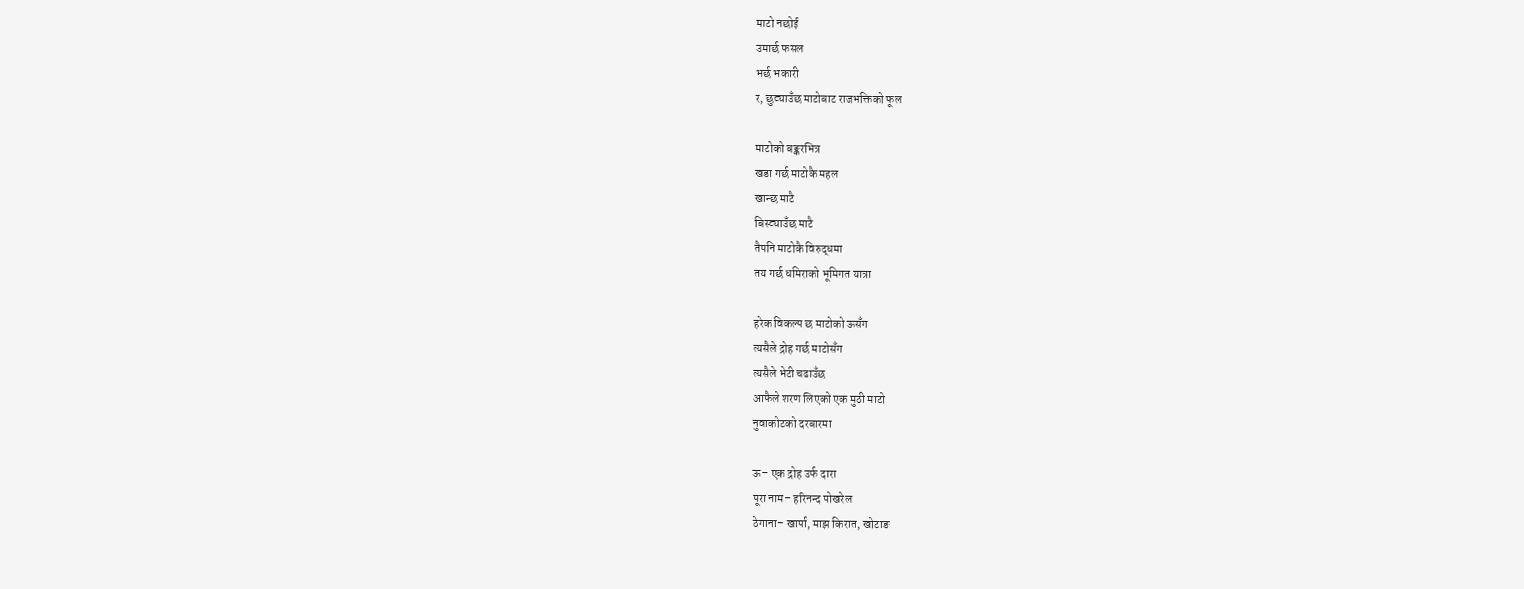माटो नछोई
उमार्छ फसल
भर्छ भकारी
र, छुट्याउँछ माटोबाट राजभक्तिको फूल

माटोको बङ्करभित्र
खडा गर्छ माटोकै महल
खान्छ माटै
बिस्ट्याउँछ माटै
तैपनि माटोकै विरुद्धमा
तय गर्छ धमिराको भूमिगत यात्रा

हरेक विकल्प छ माटोको ऊसँग
त्यसैले द्रोह गर्छ माटोसँग
त्यसैले भेटी चढाउँछ
आफैले शरण लिएको एक मुठी माटो
नुवाकोटको दरबारमा

ऊ– एक द्रोह उर्फ दारा
पूरा नाम– हरिनन्द पोखरेल
ठेगाना– खार्पा, माझ किरात, खोटाङ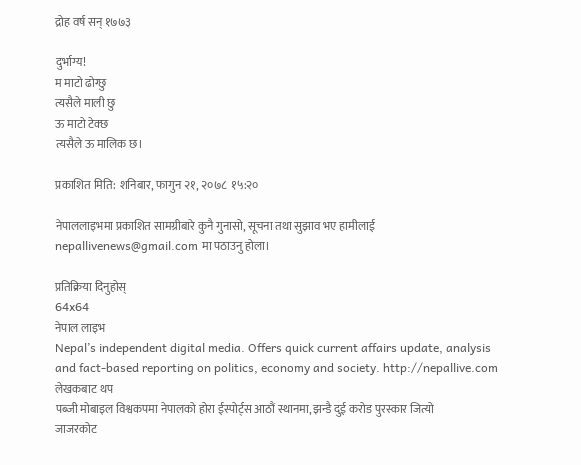द्रोह वर्ष सन् १७७३

दुर्भाग्य!
म माटो ढोग्छु
त्यसैले माली छु
ऊ माटो टेक्छ
त्यसैले ऊ मालिक छ।

प्रकाशित मिति: शनिबार, फागुन २१, २०७८  १५:२०

नेपाललाइभमा प्रकाशित सामग्रीबारे कुनै गुनासो, सूचना तथा सुझाव भए हामीलाई nepallivenews@gmail.com मा पठाउनु होला।

प्रतिक्रिया दिनुहोस्
64x64
नेपाल लाइभ
Nepal’s independent digital media. Offers quick current affairs update, analysis and fact-based reporting on politics, economy and society. http://nepallive.com
लेखकबाट थप
पब्जी मोबाइल विश्वकपमा नेपालको होरा ईस्पोर्ट्स आठौं स्थानमा, झन्डै दुई करोड पुरस्कार जित्यो
जाजरकोट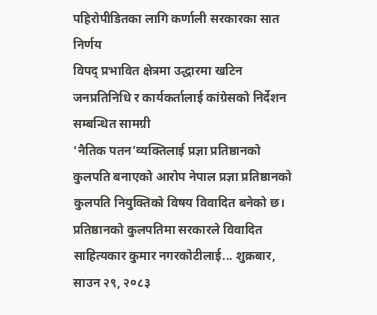पहिरोपीडितका लागि कर्णाली सरकारका सात निर्णय
विपद् प्रभावित क्षेत्रमा उद्धारमा खटिन जनप्रतिनिधि र कार्यकर्तालाई कांग्रेसको निर्देशन
सम्बन्धित सामग्री
‘नैतिक पतन’व्यक्तिलाई प्रज्ञा प्रतिष्ठानको कुलपति बनाएको आरोप नेपाल प्रज्ञा प्रतिष्ठानको कुलपति नियुक्तिको विषय विवादित बनेको छ। प्रतिष्ठानको कुलपतिमा सरकारले विवादित साहित्यकार कुमार नगरकोटीलाई... शुक्रबार, साउन २९, २०८३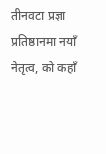तीनवटा प्रज्ञा प्रतिष्ठानमा नयाँ नेतृत्व, को कहाँ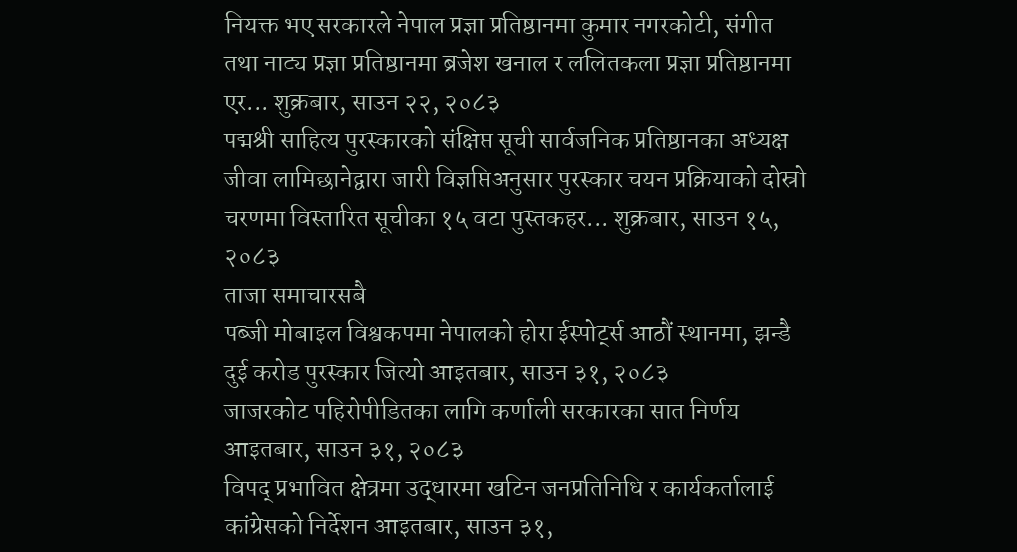नियक्त भए सरकारले नेपाल प्रज्ञा प्रतिष्ठानमा कुमार नगरकोटी, संगीत तथा नाट्य प्रज्ञा प्रतिष्ठानमा ब्रजेश खनाल र ललितकला प्रज्ञा प्रतिष्ठानमा एर... शुक्रबार, साउन २२, २०८३
पद्मश्री साहित्य पुरस्कारको संक्षिप्त सूची सार्वजनिक प्रतिष्ठानका अध्यक्ष जीवा लामिछानेद्वारा जारी विज्ञप्तिअनुसार पुरस्कार चयन प्रक्रियाको दोस्रो चरणमा विस्तारित सूचीका १५ वटा पुस्तकहर... शुक्रबार, साउन १५, २०८३
ताजा समाचारसबै
पब्जी मोबाइल विश्वकपमा नेपालको होरा ईस्पोर्ट्स आठौं स्थानमा, झन्डै दुई करोड पुरस्कार जित्यो आइतबार, साउन ३१, २०८३
जाजरकोट पहिरोपीडितका लागि कर्णाली सरकारका सात निर्णय आइतबार, साउन ३१, २०८३
विपद् प्रभावित क्षेत्रमा उद्धारमा खटिन जनप्रतिनिधि र कार्यकर्तालाई कांग्रेसको निर्देशन आइतबार, साउन ३१,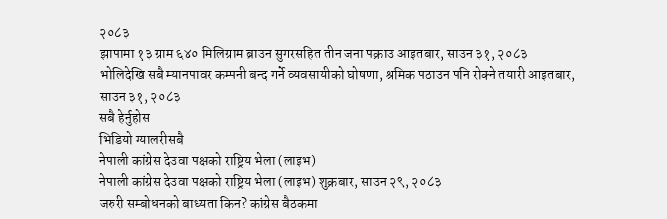२०८३
झापामा १३ ग्राम ६४० मिलिग्राम ब्राउन सुगरसहित तीन जना पक्राउ आइतबार, साउन ३१, २०८३
भोलिदेखि सबै म्यानपावर कम्पनी बन्द गर्ने व्यवसायीको घोषणा, श्रमिक पठाउन पनि रोक्ने तयारी आइतबार, साउन ३१, २०८३
सबै हेर्नुहोस
भिडियो ग्यालरीसबै
नेपाली कांग्रेस देउवा पक्षको राष्ट्रिय भेला (लाइभ)
नेपाली कांग्रेस देउवा पक्षको राष्ट्रिय भेला (लाइभ) शुक्रबार, साउन २९, २०८३
जरुरी सम्बोधनको बाध्यता किन? कांग्रेस बैठकमा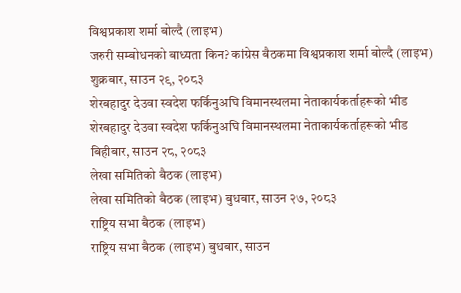विश्वप्रकाश शर्मा बोल्दै (लाइभ)
जरुरी सम्बोधनको बाध्यता किन? कांग्रेस बैठकमा विश्वप्रकाश शर्मा बोल्दै (लाइभ) शुक्रबार, साउन २९, २०८३
शेरबहादुर देउवा स्वदेश फर्किनुअघि विमानस्थलमा नेताकार्यकर्ताहरूको भीड
शेरबहादुर देउवा स्वदेश फर्किनुअघि विमानस्थलमा नेताकार्यकर्ताहरूको भीड बिहीबार, साउन २८, २०८३
लेखा समितिको बैठक (लाइभ)
लेखा समितिको बैठक (लाइभ) बुधबार, साउन २७, २०८३
राष्ट्रिय सभा बैठक (लाइभ)
राष्ट्रिय सभा बैठक (लाइभ) बुधबार, साउन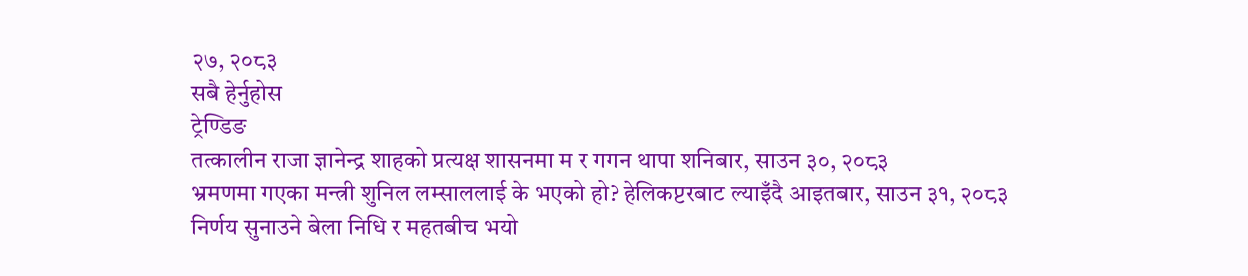२७, २०८३
सबै हेर्नुहोस
ट्रेण्डिङ
तत्कालीन राजा ज्ञानेन्द्र शाहको प्रत्यक्ष शासनमा म र गगन थापा शनिबार, साउन ३०, २०८३
भ्रमणमा गएका मन्त्री शुनिल लम्साललाई के भएको हो? हेलिकप्टरबाट ल्याइँदै आइतबार, साउन ३१, २०८३
निर्णय सुनाउने बेला निधि र महतबीच भयो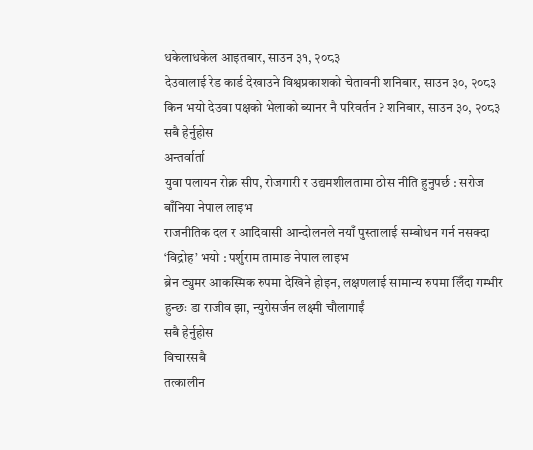धकेलाधकेल आइतबार, साउन ३१, २०८३
देउवालाई रेड कार्ड देखाउने विश्वप्रकाशको चेतावनी शनिबार, साउन ३०, २०८३
किन भयो देउवा पक्षको भेलाको ब्यानर नै परिवर्तन ? शनिबार, साउन ३०, २०८३
सबै हेर्नुहोस
अन्तर्वार्ता
युवा पलायन रोक्न सीप, रोजगारी र उद्यमशीलतामा ठोस नीति हुनुपर्छ : सरोज बाँनिया नेपाल लाइभ
राजनीतिक दल र आदिवासी आन्दोलनले नयाँ पुस्तालाई सम्बोधन गर्न नसक्दा ‘विद्रोह’ भयो : पर्शुराम तामाङ नेपाल लाइभ
ब्रेन ट्युमर आकस्मिक रुपमा देखिने होइन, लक्षणलाई सामान्य रुपमा लिँदा गम्भीर हुन्छः डा राजीव झा, न्युरोसर्जन लक्ष्मी चौलागाईं
सबै हेर्नुहोस
विचारसबै
तत्कालीन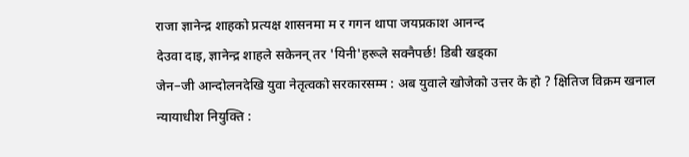राजा ज्ञानेन्द्र शाहको प्रत्यक्ष शासनमा म र गगन थापा जयप्रकाश आनन्द
देउवा दाइ, ज्ञानेन्द्र शाहले सकेनन् तर 'यिनी'हरूले सक्नैपर्छ! डिबी खड्का
जेन–जी आन्दोलनदेखि युवा नेतृत्वको सरकारसम्म : अब युवाले खोजेको उत्तर के हो ? क्षितिज विक्रम खनाल
न्यायाधीश नियुक्ति :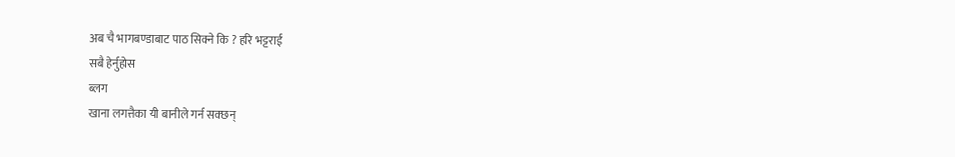अब चै भागबण्डाबाट पाठ सिक्ने कि ? हरि भट्टराई
सबै हेर्नुहोस
ब्लग
खाना लगत्तैका यी बानीले गर्न सक्छन्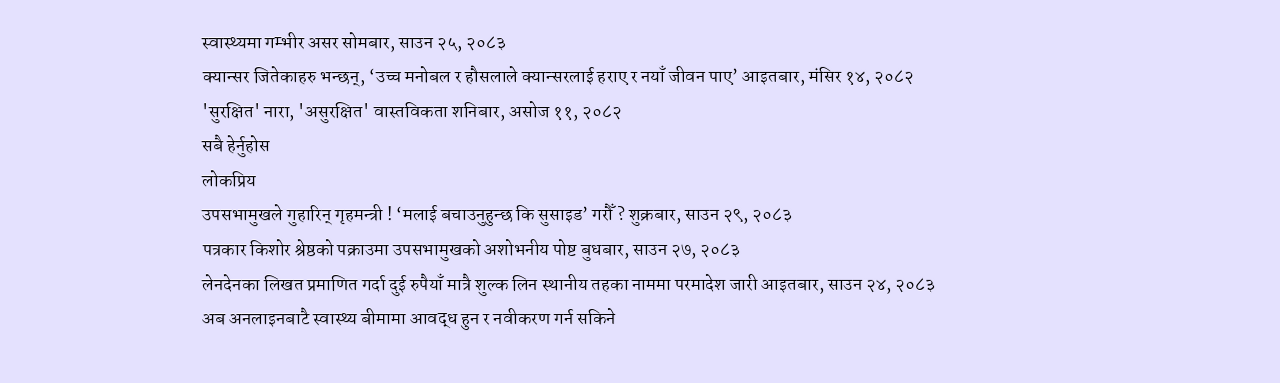स्वास्थ्यमा गम्भीर असर सोमबार, साउन २५, २०८३
क्यान्सर जितेकाहरु भन्छन्, ‘उच्च मनोबल र हौसलाले क्यान्सरलाई हराए र नयाँ जीवन पाए’ आइतबार, मंसिर १४, २०८२
'सुरक्षित' नारा, 'असुरक्षित' वास्तविकता शनिबार, असोज ११, २०८२
सबै हेर्नुहोस
लोकप्रिय
उपसभामुखले गुहारिन् गृहमन्त्री ! ‘मलाई बचाउनुहुन्छ कि सुसाइड’ गरौँ ? शुक्रबार, साउन २९, २०८३
पत्रकार किशोर श्रेष्ठको पक्राउमा उपसभामुखको अशोभनीय पोष्ट बुधबार, साउन २७, २०८३
लेनदेनका लिखत प्रमाणित गर्दा दुई रुपैयाँ मात्रै शुल्क लिन स्थानीय तहका नाममा परमादेश जारी आइतबार, साउन २४, २०८३
अब अनलाइनबाटै स्वास्थ्य बीमामा आवद्ध हुन र नवीकरण गर्न सकिने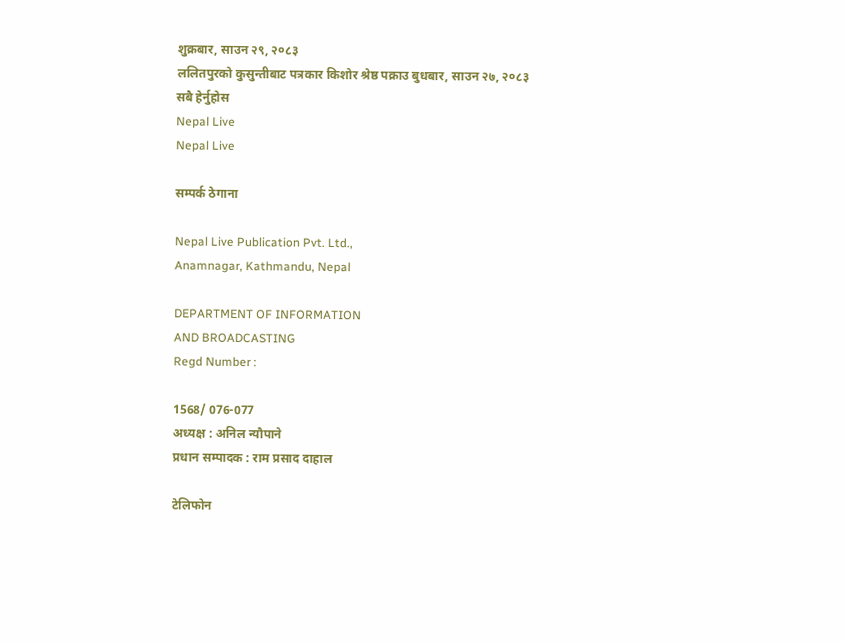शुक्रबार, साउन २९, २०८३
ललितपुरको कुसुन्तीबाट पत्रकार किशोर श्रेष्ठ पक्राउ बुधबार, साउन २७, २०८३
सबै हेर्नुहोस
Nepal Live
Nepal Live

सम्पर्क ठेगाना

Nepal Live Publication Pvt. Ltd.,
Anamnagar, Kathmandu, Nepal

DEPARTMENT OF INFORMATION
AND BROADCASTING
Regd Number :

1568/ 076-077
अध्यक्ष : अनिल न्यौपाने
प्रधान सम्पादक : राम प्रसाद दाहाल

टेलिफोन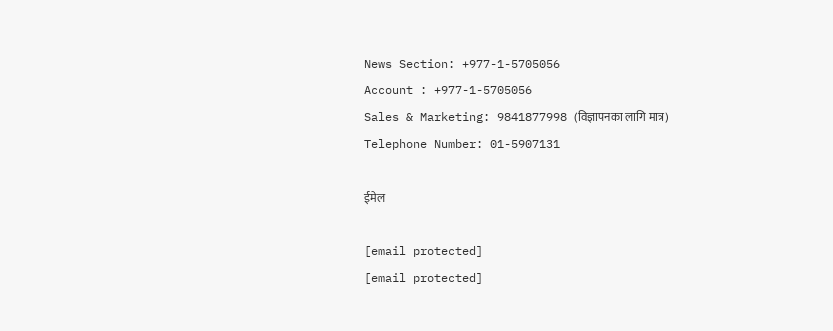News Section: +977-1-5705056
Account : +977-1-5705056
Sales & Marketing: 9841877998 (विज्ञापनका लागि मात्र)
Telephone Number: 01-5907131

ईमेल

[email protected]
[email protected]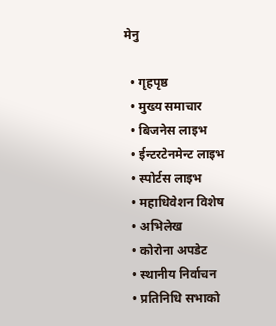मेनु

  • गृहपृष्ठ
  • मुख्य समाचार
  • बिजनेस लाइभ
  • ईन्टरटेनमेन्ट लाइभ
  • स्पोर्टस लाइभ
  • महाधिवेशन विशेष
  • अभिलेख
  • कोरोना अपडेट
  • स्थानीय निर्वाचन
  • प्रतिनिधि सभाको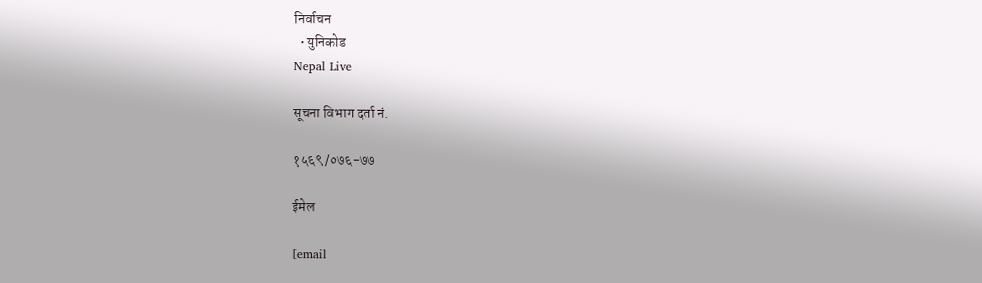निर्वाचन
  • युनिकोड
Nepal Live

सूचना विभाग दर्ता नं.

१५६९/०७६-७७

ईमेल

[email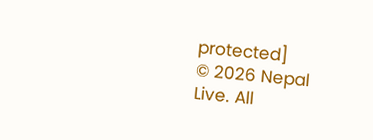protected]
© 2026 Nepal Live. All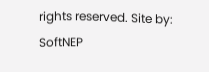rights reserved. Site by: SoftNEP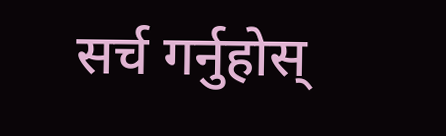सर्च गर्नुहोस्